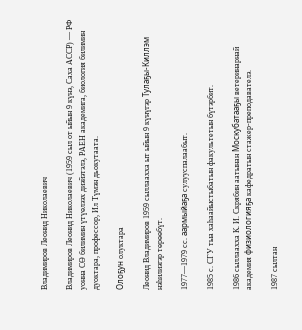Владимиров Леонид Николаевич

Владимиров Леонид Николаевич (1959 сыл от ыйын 9 күнэ, Саха АССР) — РФ уонна СӨ билимин үтүөлээх диэйэтэлэ, РАЕН академига, биология билимин дуоктара, профессор, Ил Түмэн дьокутаата.

Олоҕун олуктара

Леонид Владимиров 1959 сыллаахха ыт ыйын 9 күнүгэр Тулаҕы-Киллэм нэһилиэгэр төрөөбүт.

1977—1979 сс. аармыйаҕа сулууспалаабыт.

1985 с. СГУ тыа хаһаайыстыбатын факультетын бүтэрбит.

1986 сыллаахха К. И. Скрябин аатынан Москубатааҕы ветеринарнай академия физиологияҕа кафедратын стажер-преподавателэ.

1987 сылтан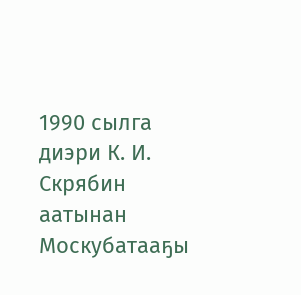1990 сылга диэри К. И. Скрябин аатынан Москубатааҕы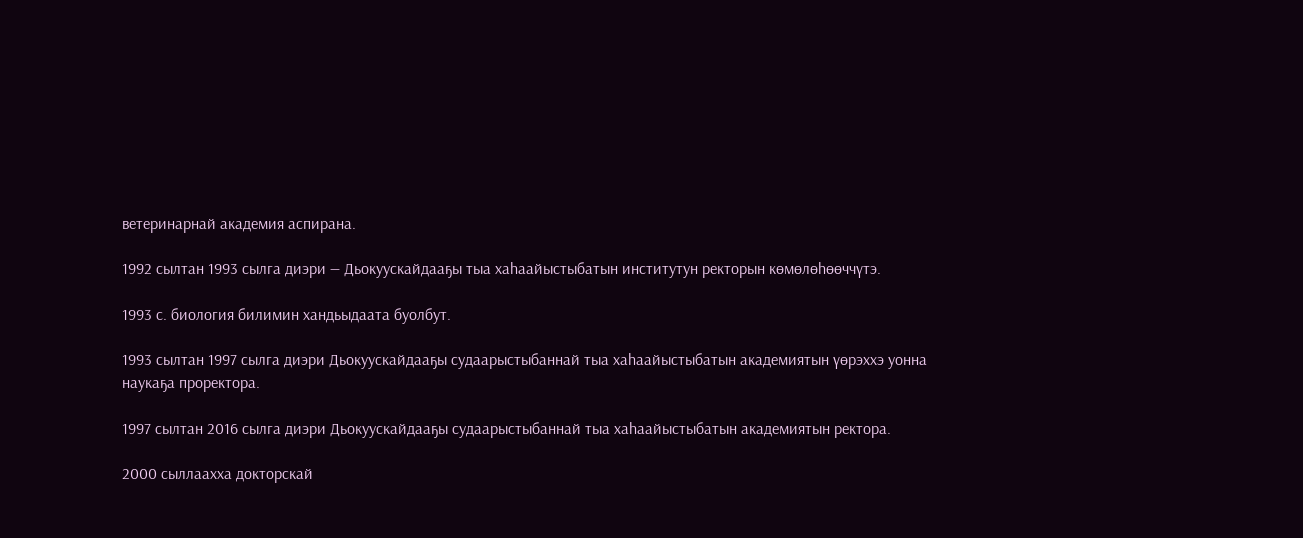ветеринарнай академия аспирана.

1992 сылтан 1993 сылга диэри — Дьокуускайдааҕы тыа хаһаайыстыбатын институтун ректорын көмөлөһөөччүтэ.

1993 с. биология билимин хандьыдаата буолбут.

1993 сылтан 1997 сылга диэри Дьокуускайдааҕы судаарыстыбаннай тыа хаһаайыстыбатын академиятын үөрэххэ уонна наукаҕа проректора.

1997 сылтан 2016 сылга диэри Дьокуускайдааҕы судаарыстыбаннай тыа хаһаайыстыбатын академиятын ректора.

2000 сыллаахха докторскай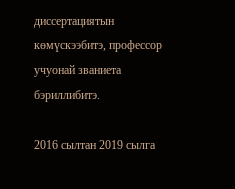диссертациятын көмүскээбитэ, профессор учуонай званиета бэриллибитэ.

2016 сылтан 2019 сылга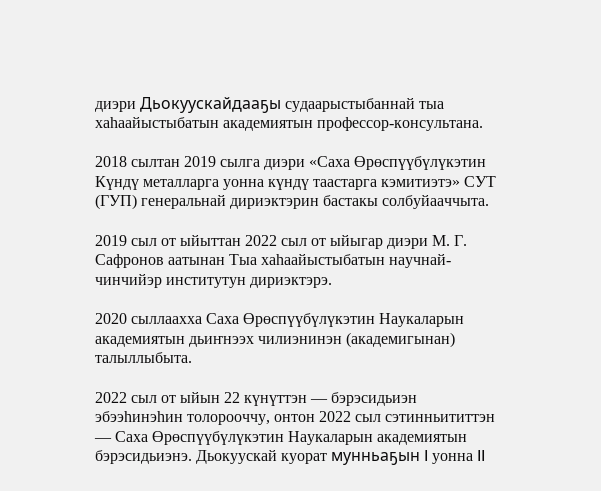диэри Дьокуускайдааҕы судаарыстыбаннай тыа хаһаайыстыбатын академиятын профессор-консультана.

2018 сылтан 2019 сылга диэри «Саха Өрөспүүбүлүкэтин Күндү металларга уонна күндү таастарга кэмитиэтэ» СУТ (ГУП) генеральнай дириэктэрин бастакы солбуйааччыта.

2019 сыл от ыйыттан 2022 сыл от ыйыгар диэри М. Г. Сафронов аатынан Тыа хаһаайыстыбатын научнай-чинчийэр институтун дириэктэрэ.

2020 сыллаахха Саха Өрөспүүбүлүкэтин Наукаларын академиятын дьиҥнээх чилиэнинэн (академигынан) талыллыбыта.

2022 сыл от ыйын 22 күнүттэн — бэрэсидьиэн эбээһинэһин толорооччу, онтон 2022 сыл сэтинньититтэн — Саха Өрөспүүбүлүкэтин Наукаларын академиятын бэрэсидьиэнэ. Дьокуускай куорат мунньаҕын I уонна II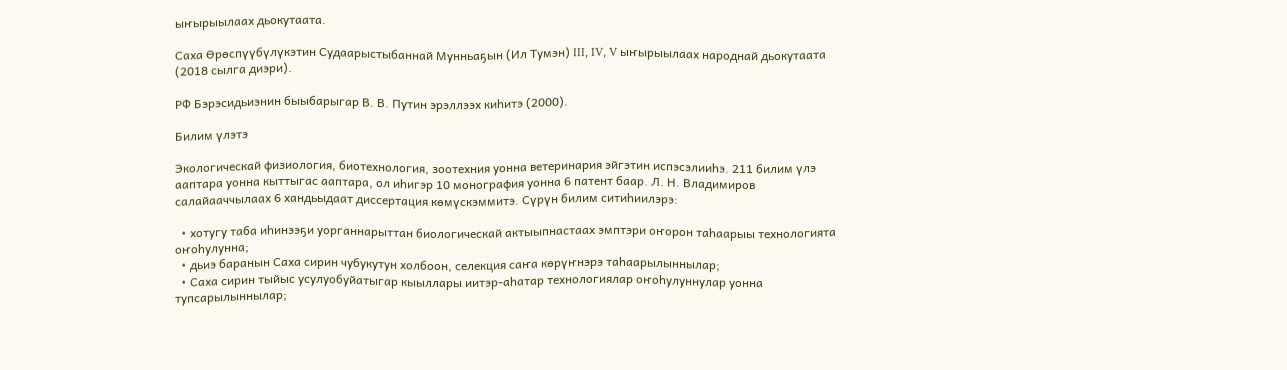ыҥырыылаах дьокутаата.

Саха Өрөспүүбүлүкэтин Судаарыстыбаннай Мунньаҕын (Ил Тумэн) III, IV, V ыҥырыылаах народнай дьокутаата (2018 сылга диэри).

РФ Бэрэсидьиэнин быыбарыгар В. В. Путин эрэллээх киһитэ (2000).

Билим үлэтэ

Экологическай физиология, биотехнология, зоотехния уонна ветеринария эйгэтин испэсэлииһэ. 211 билим үлэ ааптара уонна кыттыгас ааптара, ол иһигэр 10 монография уонна 6 патент баар. Л. Н. Владимиров салайааччылаах 6 хандьыдаат диссертация көмүскэммитэ. Сүрүн билим ситиһиилэрэ:

  • хотугу таба иһинээҕи уорганнарыттан биологическай актыыпнастаах эмптэри оҥорон таһаарыы технологията оҥоһулунна;
  • дьиэ баранын Саха сирин чубукутун холбоон, селекция саҥа көрүҥнэрэ таһаарылыннылар;
  • Саха сирин тыйыс усулуобуйатыгар кыыллары иитэр-аһатар технологиялар оҥоһулуннулар уонна тупсарылыннылар;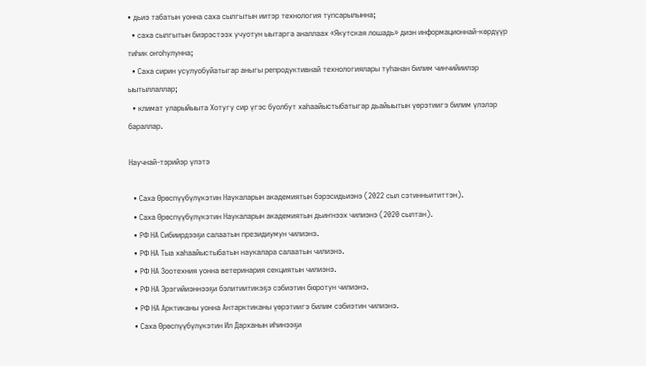• дьиэ табатын уонна саха сылгытын иитэр технология тупсарылынна;
  • саха сылгытын биэрэстээх учуотун ыытарга аналлаах «Якутская лошадь» диэн информационнай-көрдүүр тиһик оҥоһулунна;
  • Саха сирин усулуобуйатыгар аныгы репродуктивнай технологиялары туһанан билим чинчийиилэр ыытыллаллар;
  • климат уларыйыыта Хотугу сир үгэс буолбут хаһаайыстыбатыгар дьайыытын үөрэтиигэ билим үлэлэр бараллар.

Научнай-тэрийэр үлэтэ

  • Саха Өрөспүүбүлүкэтин Наукаларын академиятын бэрэсидьиэнэ (2022 сыл сэтинньититтэн).
  • Саха Өрөспүүбүлүкэтин Наукаларын академиятын дьиҥнээх чилиэнэ (2020 сылтан).
  • РФ НА Сибиирдээҕи салаатын президиумун чилиэнэ.
  • РФ НА Тыа хаһаайыстыбатын наукалара салаатын чилиэнэ.
  • РФ НА Зоотехния уонна ветеринария секциятын чилиэнэ.
  • РФ НА Эрэгийиэннээҕи бэлитиитикэҕэ сэбиэтин бюротун чилиэнэ.
  • РФ НА Арктиканы уонна Антарктиканы үөрэтиигэ билим сэбиэтин чилиэнэ.
  • Саха Өрөспүүбүлүкэтин Ил Дарханын иһинээҕи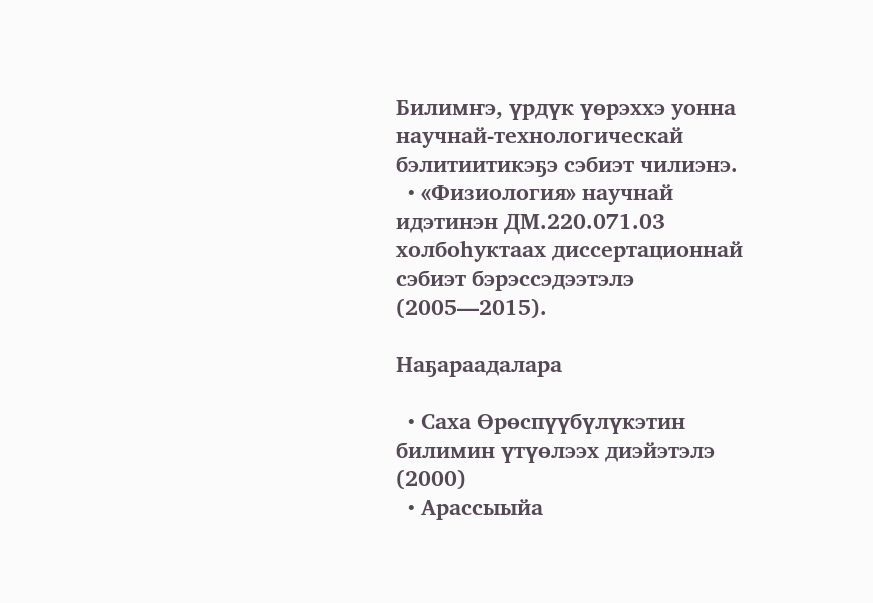Билимҥэ, үрдүк үөрэххэ уонна научнай-технологическай бэлитиитикэҕэ сэбиэт чилиэнэ.
  • «Физиология» научнай идэтинэн ДМ.220.071.03 холбоһуктаах диссертационнай сэбиэт бэрэссэдээтэлэ (2005—2015).

Наҕараадалара

  • Саха Өрөспүүбүлүкэтин билимин үтүөлээх диэйэтэлэ (2000)
  • Арассыыйа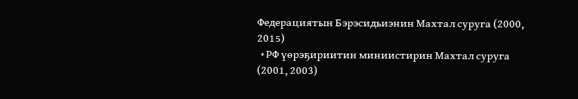Федерациятын Бэрэсидьиэнин Махтал суруга (2000, 2015)
  • РФ үөрэҕириитин миниистирин Махтал суруга (2001, 2003)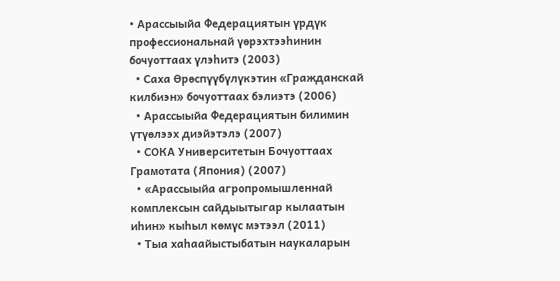• Арассыыйа Федерациятын үрдүк профессиональнай үөрэхтээһинин бочуоттаах үлэһитэ (2003)
  • Саха Өрөспүүбүлүкэтин «Гражданскай килбиэн» бочуоттаах бэлиэтэ (2006)
  • Арассыыйа Федерациятын билимин үтүөлээх диэйэтэлэ (2007)
  • СОКА Университетын Бочуоттаах Грамотата (Япония) (2007)
  • «Арассыыйа агропромышленнай комплексын сайдыытыгар кылаатын иһин» кыһыл көмүс мэтээл (2011)
  • Тыа хаһаайыстыбатын наукаларын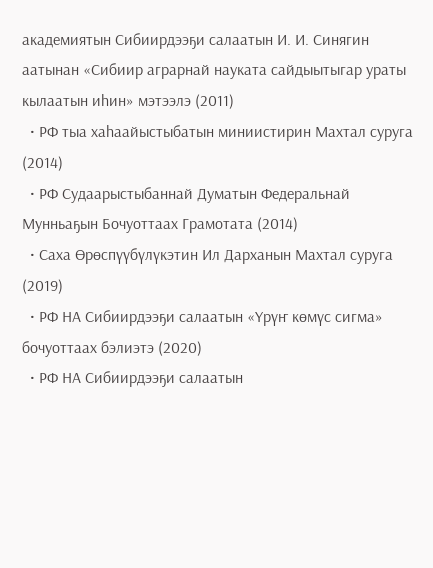академиятын Сибиирдээҕи салаатын И. И. Синягин аатынан «Сибиир аграрнай науката сайдыытыгар ураты кылаатын иһин» мэтээлэ (2011)
  • РФ тыа хаһаайыстыбатын миниистирин Махтал суруга (2014)
  • РФ Судаарыстыбаннай Думатын Федеральнай Мунньаҕын Бочуоттаах Грамотата (2014)
  • Саха Өрөспүүбүлүкэтин Ил Дарханын Махтал суруга (2019)
  • РФ НА Сибиирдээҕи салаатын «Үрүҥ көмүс сигма» бочуоттаах бэлиэтэ (2020)
  • РФ НА Сибиирдээҕи салаатын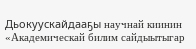Дьокуускайдааҕы научнай киинин «Академическай билим сайдыытыгар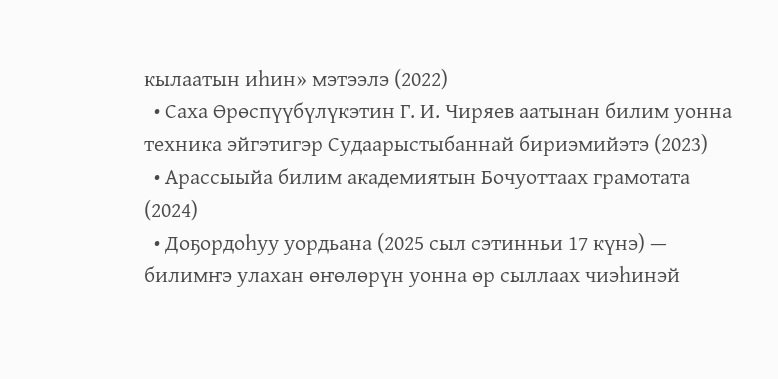кылаатын иһин» мэтээлэ (2022)
  • Саха Өрөспүүбүлүкэтин Г. И. Чиряев аатынан билим уонна техника эйгэтигэр Судаарыстыбаннай бириэмийэтэ (2023)
  • Арассыыйа билим академиятын Бочуоттаах грамотата (2024)
  • Доҕордоһуу уордьана (2025 сыл сэтинньи 17 күнэ) — билимҥэ улахан өҥөлөрүн уонна өр сыллаах чиэһинэй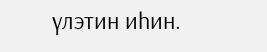үлэтин иһин.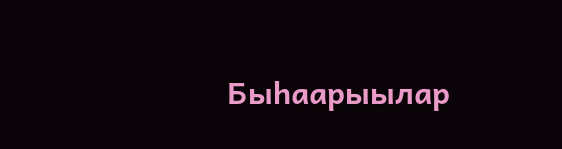Быһаарыылар